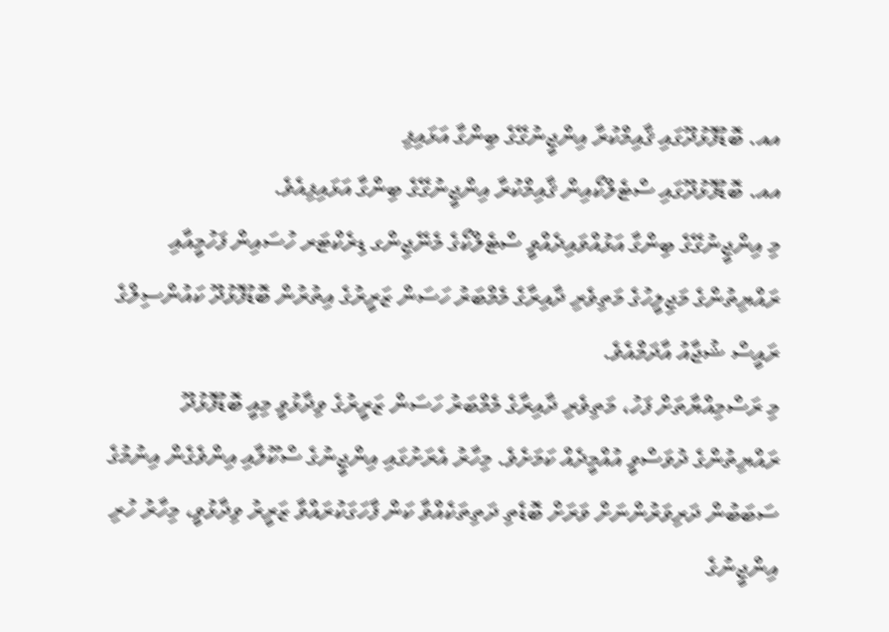އއ. ބޮޑުފޮޅުދޫގައި ޤާއިމްކުރާ އިންޖީނުގޭގެ ބިންގާ އަޅައިފި
އއ. ބޮޑުފޮޅުދޫގައި ސްޓެލްކޯއިން ޤާއިމްކުރާ އިންޖީނުގޭގެ ބިންގާ އަޅައިފިއެވެ.
މި އިންޖީނުގޭގެ ބިންގާ އަޅުއްވައިދެއްވީ ސްޓެލްކޯގެ މެނޭޖިންގ ޑިރެކްޓަރ ހުސައިން ފަހުމީއާއި ރައްޔިތުންގެ މަޖިލީހުގެ މަތިވެރި ދާއިރާގެ މެމްބަރު ހަސަން ޒަރީރުގެ އިތުރުން ބޮޑުފޮޅުދޫ ކައުންސިލްގެ ރައީސް ޝުޖާއު އާދަމްއެވެ.
މި ރަސްމިއްޔާތަށް ފަހު، މަތިވެރި ދާއިރާގެ މެމްބަރު ހަސަން ޒަރީރުގެ ވިދާޅުވީ މިއީ ބޮޑުފޮޅުދޫ ރައްޔިތުންގެ ދުވަސްވީ އުއްމީދެއް ކަމަށެވެ. މިހާރު އެރަށުގައި އިންޖީނުގެ ސްކޫލާއި އިންވެގެން އިނުމުގެ ސަބަބުން ދަރިވަރުންނަށް ވަރަށް ބޮޑެތި ދަތިތަކެއްވާ ކަން ފާހަގަކުރައްވާ ޒަރީރު ވިދާޅުވީ، މިހާރު ހުރި އިންޖީނުގެ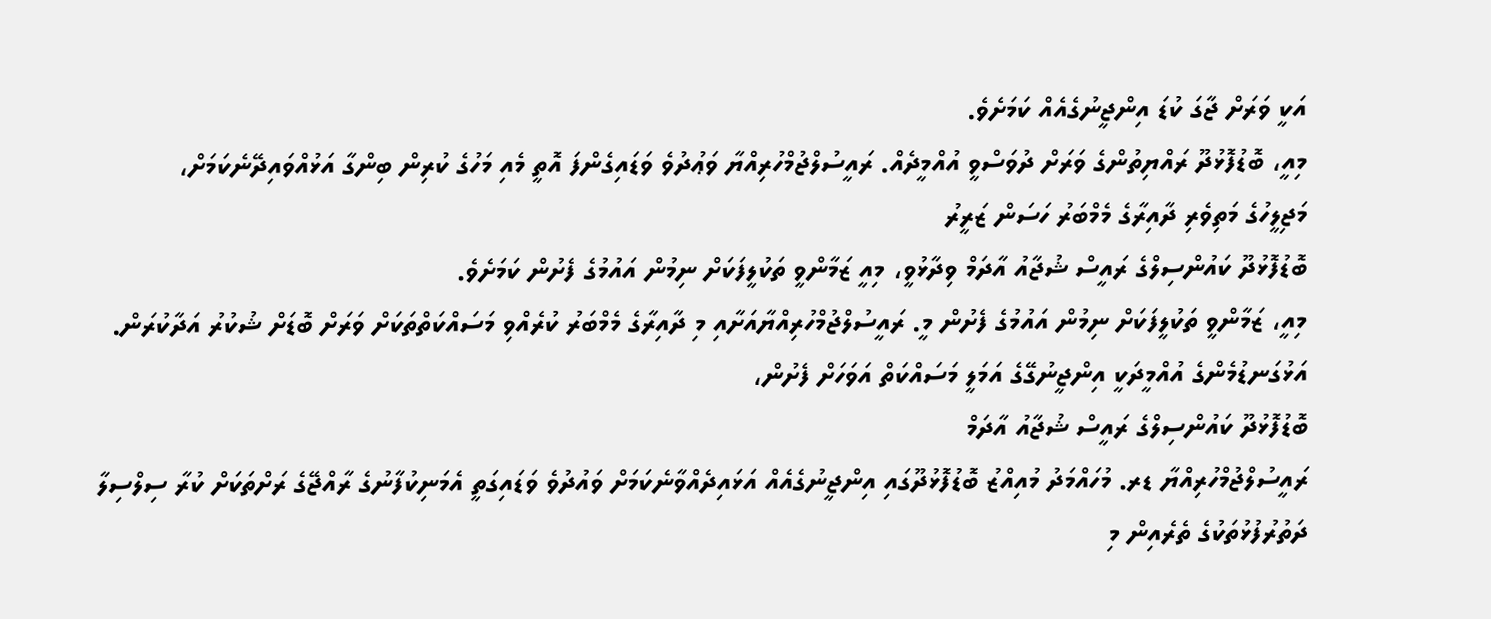އަކީ ވަރަށް ޖާގަ ކުޑަ އިންޖީނުގެއެއް ކަމަށެވެ.
މިއީ، ބޮޑުފޮޅުދޫ ރައްޔިތުންގެ ވަރަށް ދުވަސްވީ އުއްމީދެއް. ރައީސުލްޖުމްހުރިއްޔާ ވަޢުދުވެ ވަޑައިގެންފަ އޮތީ މެއި މަހުގެ ކުރިން ބިންގާ އަޅުއްވައިދޭނެކަމަށް،
މަޖިލީހުގެ މަތިވެރި ދާއިރާގެ މެމްބަރު ހަސަން ޒަރީރު
ބޮޑުފޮޅުދޫ ކައުންސިލްގެ ރައީސް ޝުޖާއު އާދަމް ވިދާޅުވީ، މިއީ ޒަމާންވީ ތަކުލީފަކަށް ނިމުން އައުމުގެ ފެށުން ކަމަށެވެ.
މިއީ، ޒަމާންވީ ތަކުލީފަކަށް ނިމުން އައުމުގެ ފެށުން މީ. ރައީސުލްޖުމްހުރިއްޔާއަށާއި މި ދާއިރާގެ މެމްބަރު ކުރެއްވި މަސައްކަތްތަކަށް ވަރަށް ބޮޑަށް ޝުކުރު އަދާކުރަން. އަޅުގަނޑުމެންގެ އުއްމީދަކީ އިންޖީނުގޭގެ އަމަލީ މަސައްކަތް އަވަހަށް ފެށުން،
ބޮޑުފޮޅުދޫ ކައުންސިލްގެ ރައީސް ޝުޖާއު އާދަމް
ރައީސުލްޖުމްހުރިއްޔާ ޑރ. މުހައްމަދު މުއިއްޒު ބޮޑުފޮޅުދޫގައި އިންޖީނުގެއެއް އަޅައިދެއްވާނެކަމަށް ވައުދުވެ ވަޑައިގަތީ އެމަނިކުފާނުގެ ރާއްޖޭގެ ރަށްތަކަށް ކުރާ ސިލްސިލާ ދަތުރުފުޅުތަކުގެ ތެރެއިން މި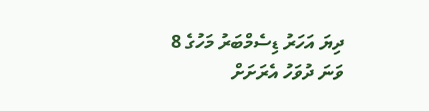ދިޔަ އަހަރު ޑިސެމްބަރު މަހުގެ 8 ވަނަ ދުވަހު އެރަށަށް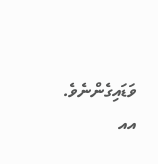ވަޑައިގެންނެވެ.
އއ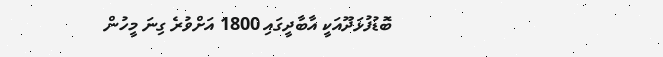ބޮޑުފުޅަދޫއަކީ އާބާދީގައި 1800 އަށްވުރެ ގިނަ މީހުން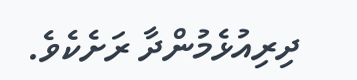ދިރިއުޅެމުންދާ ރަށެކެވެ.